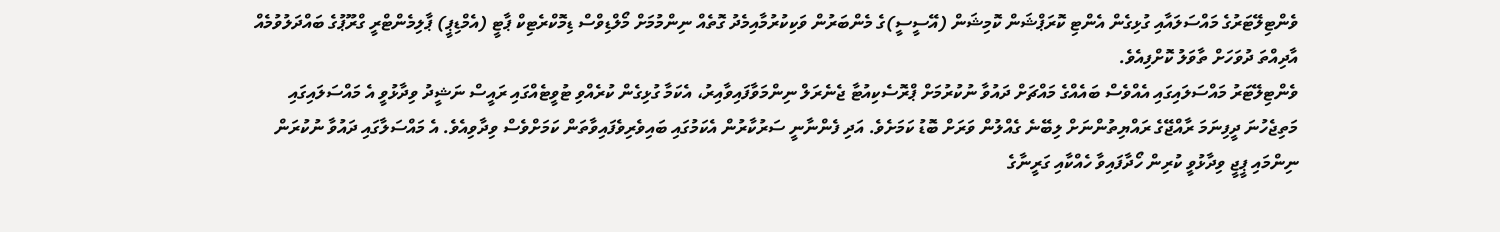ވެންޓިލޭޓަރުގެ މައްސަލައާއި ގުޅިގެން އެންޓި ކޮރަޕްޝަން ކޮމިޝަން (އޭސީސީ)ގެ މެންބަރުން ވަކިކުރުމާއިމެދު ގޮތެއް ނިންމުމަށް މޯލްޑިވްސް ޑިމޮކްރެޓިކް ޕާޓީ (އެމްޑިޕީ) ޕާލިމެންޓްރީ ގްރޫޕުގެ ބައްދަލުވުމެއް އާދިއްތަ ދުވަހަށް ތާވަލު ކޮށްފިއެވެ.
ވެންޓިލޭޓަރު މައްސަލައިގައި އެއްވެސް ބައެއްގެ މައްޗަށް ދައުވާ ނުކުރުމަށް ޕްރޮސެކިއުޓާ ޖެނެރަލް ނިންމަވާފައިވާއިރު، އެކަމާ ގުޅިގެން ކުރެއްވި ޓުވީޓެއްގައި ރައީސް ނަޝީދު ވިދާޅުވީ އެ މައްސަލައިގައި މަތިޖެހުނަ ދީފިނަމަ ރާއްޖޭގެ ރައްޔިތުންނަށް ލިބޭނެ ގެއްލުން ވަރަށް ބޮޑު ކަމަށެވެ. އަދި ފެންނާނީ ސަރުކާރުން އެކަމުގައި ބައިވެރިވެފައިވާތަން ކަމަށްވެސް ވިދާވިއެވެ. އެ މައްސަލާގައި ދައުވާ ނުކުރަން ނިންމައި ޕީޖީ ވިދާޅުވީ ކުރިން ހޯދާފައިވާ ހެއްކާއި ގަރީނާގެ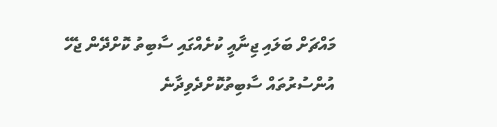މައްޗަށް ބަލައި ޖިނާއީ ކުށެއްގައި ސާބިތު ކޮށްދޭން ޖެހޭ އުންސުރުތައް ސާބިތުކޮށްދެވިދާނެ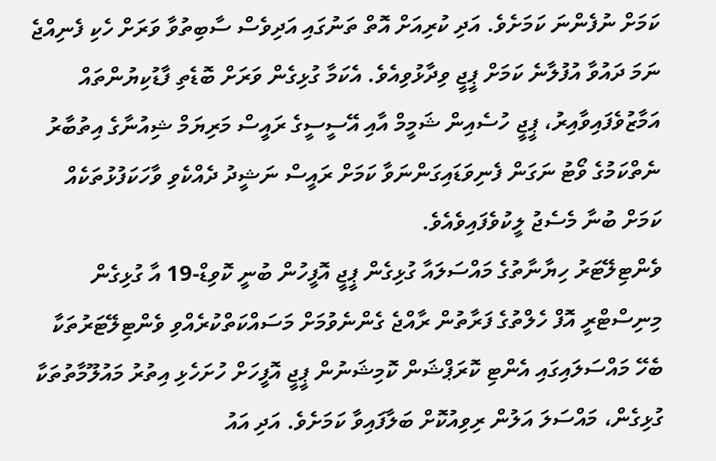ކަމަށް ނުފެންނަ ކަމަށެވެ. އަދި ކުރިއަށް އޮތް ތަނުގައި އަދިވެސް ސާބިތުވާ ވަރަށް ހެކި ފެނިއްޖެ ނަމަ ދައުވާ އުފުލާނެ ކަމަށް ޕީޖީ ވިދާޅުވިއެވެ. އެކަމާ ގުޅިގެން ވަރަށް ބޮޑެތި ފާޑުކިޔުންތައް އަމާޒުވެފައިވާއިރު، ޕީޖީ ހުސެއިން ޝަމީމް އާއި އޭސީސީގެ ރައީސް މަރިޔަމް ޝިއުނާގެ އިތުބާރު ނެތްކަމުގެ ވޯޓު ނަގަން ފެނިވަޑައިގަންނަވާ ކަމަށް ރައީސް ނަޝީދު ދެއްކެވި ވާހަކަފުޅުތަކެއް ކަމަށް ބުނާ މެސެޖު ލީކުވެފައިވެއެވެ.
ވެންޓިލޭޓަރު ހިޔާނާތުގެ މައްސަލައާ ގުޅިގެން ޕީޖީ އޮފީހުން ބުނީ ކޮވިޑް-19 އާ ގުޅިގެން މިނިސްޓްރީ އޮފް ހެލްތުގެ ފަރާތުން ރާއްޖެ ގެންނެވުމަށް މަސައްކަތްކުރެއްވި ވެންޓިލޭޓަރުތަކާ ބެހޭ މައްސަލައިގައި އެންޓި ކޮރަޕްޝަން ކޮމިޝަނުން ޕީޖީ އޮފީހަށް ހުށަހެޅި އިތުރު މައުލޫމާތުތަކާ ގުޅިގެން، މައްސަލަ އަލުން ރިވިއުކޮށް ބަލާފައިވާ ކަމަށެވެ. އަދި އައު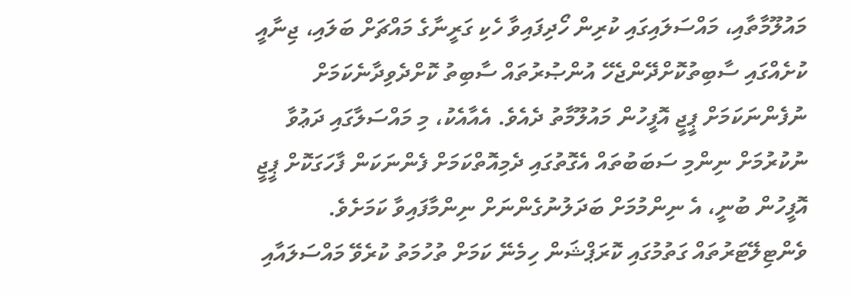މައުލޫމާތާއި، މައްސަލައިގައި ކުރިން ހޯދިފައިވާ ހެކި ގަރީނާގެ މައްޗަށް ބަލައި، ޖިނާއީ ކުށެއްގައި ސާބިތުކޮށްދޭންޖެހޭ އުންޞުރުތައް ސާބިތު ކޮށްދެވިދާނެކަމަށް ނުފެންނަކަމަށް ޕީޖީ އޮފީހުން މައުލޫމާތު ދެއެވެ. އެއާއެކު، މި މައްސަލާގައި ދަޢުވާ ނުކުރުމަށް ނިންމި ސަބަބުތައް އެގޮތުގައި ދެމިއޮތްކަމަށް ފެންނަކަން ފާހަގަކޮށް ޕީޖީ އޮފީހުން ބުނީ، އެ ނިންމުމަށް ބަދަލުނުގެންނަށް ނިންމާފައިވާ ކަމަށެވެ.
ވެންޓިލޭޓަރުތައް ގަތުމުގައި ކޮރަޕްޝަން ހިމެނޭ ކަމަށް ތުހުމަތު ކުރެވޭ މައްސަލައާއި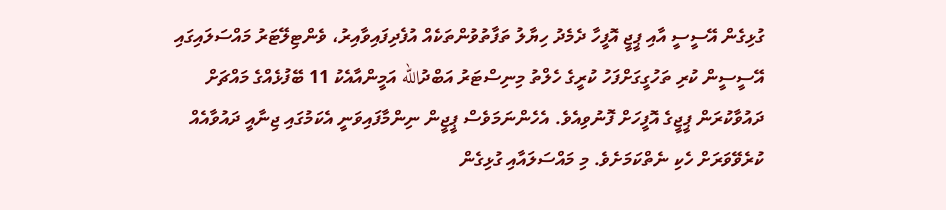ގުޅިގެން އޭސީސީ އާއި ޕީޖީ އޮފީހާ ދެމެދު ހިޔާލު ތަފާތުވުންތަކެއް އުފެދިފައިވާއިރު، ވެންޓިލޭޓަރު މައްސަލައިގައި އޭސީސީން ކުރި ތަހުގީގަށްފަހު ކުރީގެ ހެލްތު މިނިސްޓަރު އަބްދުالله އަމީންއާއެކު 11 ބޭފުޅެއްގެ މައްޗަށް ދައުވާކުރަން ޕީޖީގެ އޮފީހަށް ފޮނުވިއެވެ. އެހެންނަމަވެސް ޕީޖީން ނިންމާފައިވަނީ އެކަމުގައި ޖިނާއީ ދައުވާއެއް ކުރެވޭވަރަށް ހެކި ނެތްކަމަށެވެ. މި މައްސަލައާއި ގުޅިގެން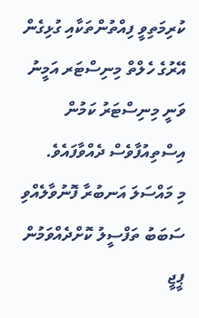ކުރިމަތިވީ ފިއްތުންތަކާއި ގުޅިގެން އޭރުގެ ހެލްތް މިނިސްޓަރ އަމީނު ވަނީ މިނިސްޓަރު ކަމުން އިސްތިއުފާވެސް ދެއްވާފައެވެ.
މި މައްސަލަ އަނބުރާ ފޮނުވާލެއްވި ސަބަބު ތަފްސީލު ކޮށްދެއްވަމުން ޕީޖީ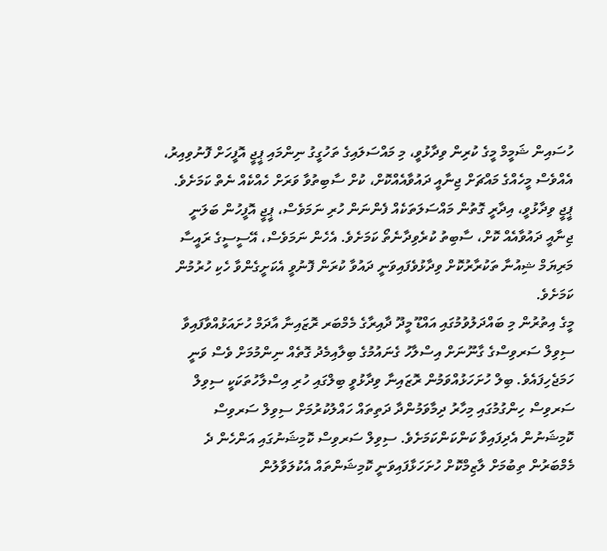ހުސައިން ޝަމީމް މީގެ ކުރިން ވިދާޅުވީ، މި މައްސަލައިގެ ތަހުގީގު ނިންމައި ޕީޖީ އޮފީހަށް ފޮނުވިއިރު، އެއްވެސް މީހެއްގެ މައްޗަށް ޖިނާއީ ދައުވާއެއްކޮށް، ކުށް ސާބިތުވާ ވަރަށް ހެއްކެއް ނެތް ކަމަށެވެ. ޕީޖީ ވިދާޅުވީ، އިދާރީ ގޮތުން މައްސަލަތަކެއް ފެންނަން ހުރި ނަމަވެސް، ޕީޖީ އޮފީހުން ބަލަނީ ޖިނާއީ ދައުވާއެއް ކޮށް، ސާބިތު ކުރެވިދާނެތޯ ކަމަށެވެ. އެހެން ނަމަވެސް، އޭސީސީގެ ރައީސާ މަރިޔަމް ޝިއުނާ ތަކުރާރުކޮށް ވިދާޅުވެފައިވަނީ ދައުވާ ކުރަން ފޮނުވީ އެކަށީގެންވާ ހެކި ހުރުމުން ކަމަށެވެ.
މީގެ އިތުރުން މި ބައްދަލުވުމުގައި އައްޑޫ މީދޫ ދާއިރާގެ މެމްބަރ ރޮޒައިނާ އާދަމް ހުށައަޅުއްވާފައިވާ ސިވިލް ސަރވިސްގެ ގާނޫނަށް އިސްލާހު ގެނައުމުގެ ބިލާއިމެދު ގޮތެއް ނިންމުމަށް ވެސް ވަނީ ހަމަޖެހިފައެވެ. ބިލް ހުށަހަޅުއްވަމުން ރޮޒައިނާ ވިދާޅުވީ ބިލްގައި ހުރި އިސްލާހުތަކަކީ ސިވިލް ސަރވިސް ހިންގުމުގައި މިހާރު ދިމާވަމުންދާ ދަތިތައް ހައްލުކުރުމަށް ސިވިލް ސަރވިސް ކޮމިޝަނުން އެދިފައިވާ ކަންކަންކަމަށެވެ. ސިވިލް ސަރވިސް ކޮމިޝަނުގައި އަންހެން ދެ މެމްބަރުން ތިބުމަށް ލާޒިމްކޮށް ހުށަހަޅާފައިވަނީ ކޮމިޝަންތައް އެކުލަވާލުން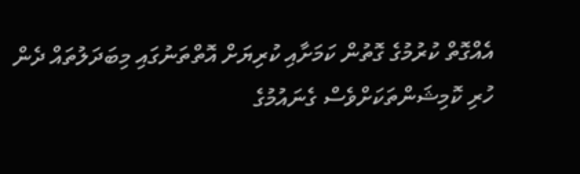އެއްގޮތް ކުރުމުގެ ގޮތުން ކަމަށާއި ކުރިޔަށް އޮތްތަނުގައި މިބަދަލުތައް ދެން ހުރި ކޮމިޝަންތަކަށްވެސް ގެނައުމުގެ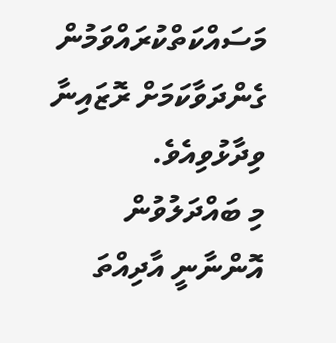މަސައްކަތްކުރައްވަމުން ގެންދަވާކަމަށް ރޮޒައިނާ ވިދާޅުވިއެވެ.
މި ބައްދަލުވުން އޮންނާނީ އާދިއްތަ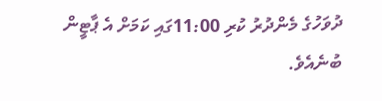ދުވަހުގެ މެންދުރު ކުރި 11:00ގައި ކަމަށް އެ ޕާޓީން ބުނެއެވެ.